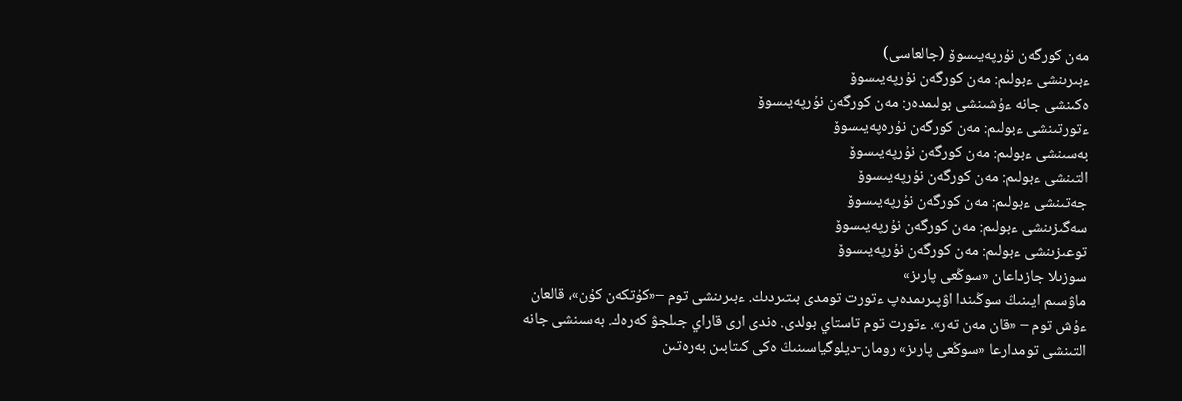مەن كورگەن نۇرپەيىسوۆ (جالعاسى)
ءبىرىنشى ءبولىم: مەن كورگەن نۇرپەيىسوۆ
ەكىنشى جانە ءۇشىنشى بولىمدەر: مەن كورگەن نۇرپەيىسوۆ
ءتورتىنشى ءبولىم: مەن كورگەن نۇرەپەيىسوۆ
بەسىنشى ءبولىم: مەن كورگەن نۇرپەيىسوۆ
التىنشى ءبولىم: مەن كورگەن نۇرپەيىسوۆ
جەتىنشى ءبولىم: مەن كورگەن نۇرپەيىسوۆ
سەگىزىنشى ءبولىم: مەن كورگەن نۇرپەيىسوۆ
توعىزىنشى ءبولىم: مەن كورگەن نۇرپەيىسوۆ
سوزىلا جازداعان «سوڭعى پارىز»
ماۋسىم ايىنىڭ سوڭىندا اۋپىرىمدەپ ءتورت تومدى بىتىردىك. ءبىرىنشى توم –«كۇتكەن كۇن»، قالعان ءۇش توم – «قان مەن تەر». ءتورت توم تاستاي بولدى. ەندى ارى قاراي جىلجۋ كەرەك. بەسىنشى جانە التىنشى تومدارعا «سوڭعى پارىز» رومان-ديلوگياسىنىڭ ەكى كىتابىن بەرەتىن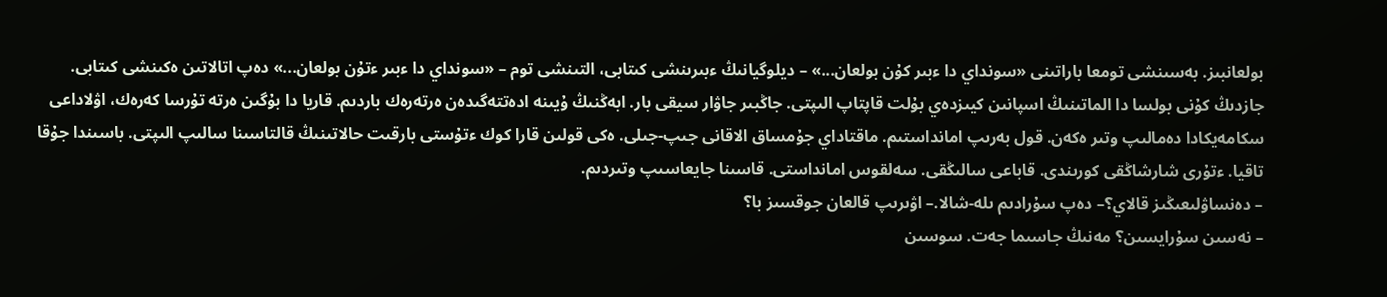بولعانبىز. بەسىنشى تومعا باراتىنى «سونداي دا ءبىر كۇن بولعان...» – ديلوگيانىڭ ءبىرىنشى كىتابى، التىنشى توم – «سونداي دا ءبىر ءتۇن بولعان...» دەپ اتالاتىن ەكىنشى كىتابى.
جازدىڭ كۇنى بولسا دا الماتىنىڭ اسپانىن كيىزدەي بۇلت قاپتاپ الىپتى. جاڭبىر جاۋار سيقى بار. ابەڭنىڭ ۇيىنە ادەتتەگىدەن ەرتەرەك باردىم. قاريا دا بۇگىن ەرتە تۇرسا كەرەك، اۋلاداعى سكامەيكادا دەمالىپ وتىر ەكەن. قول بەرىپ امانداستىم. ماقتاداي جۇمساق الاقانى جىپ-جىلى. ەكى قولىن قارا كوك ءتۇستى بارقىت حالاتىنىڭ قالتاسىنا سالىپ الىپتى. باسىندا جۇقا تاقيا. ءتۇرى شارشاڭقى كورىندى. قاباعى سالىڭقى. سەلقوس امانداستى. قاسىنا جايعاسىپ وتىردىم.
– دەنساۋلىعىڭىز قالاي؟– دەپ سۇرادىم ىلە-شالا.– اۋىرىپ قالعان جوقسىز با؟
– نەسىن سۇرايسىن؟ مەنىڭ جاسىما جەت. سوسىن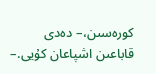كورەسىن،– دەدى قاباعىن اشپاعان كۇيى.–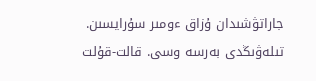جاراتۋشىدان ۇزاق ءومىر سۇرايسىن. تىلەۋىڭدى بەرسە وسى. قالت-قۇلت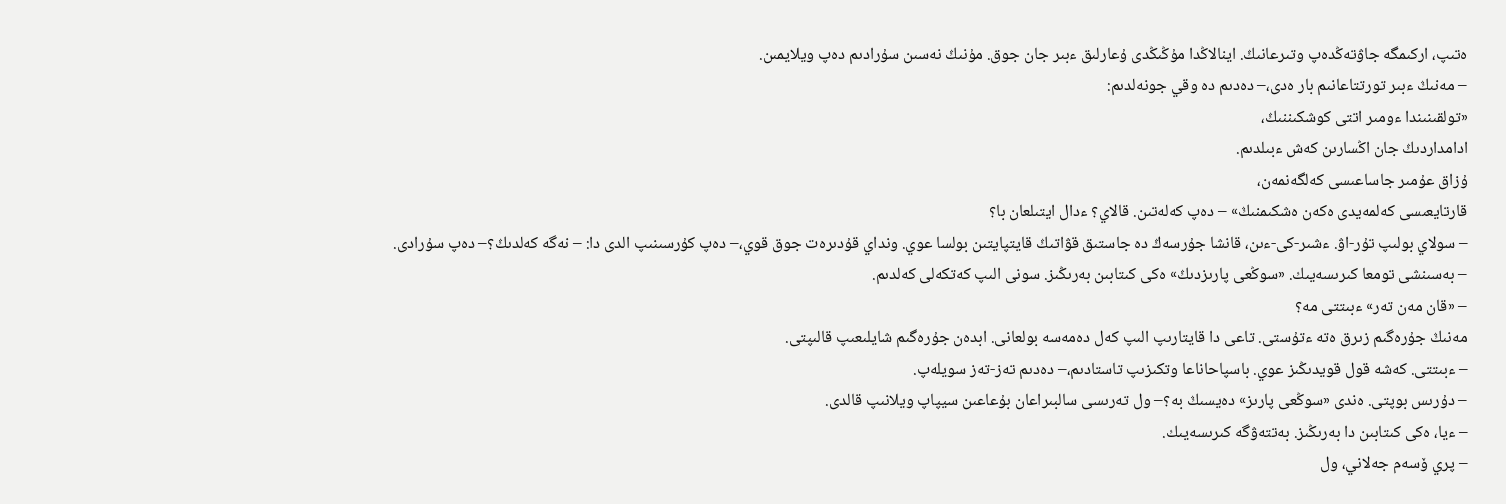ەتىپ، اركىمگە جاۋتەڭدەپ وتىرعانىڭ. اينالاڭدا مۇڭىڭدى ۇعارلىق ءبىر جان جوق. مۇنىڭ نەسىن سۇرادىم دەپ ويلايمىن.
– مەنىڭ ءبىر تورتتاعانىم بار ەدى،– دەدىم دە وقي جونەلدىم:
«تولقىنىندا ءومىر اتتى كوشكىننىڭ،
ادامداردىڭ جان اڭسارىن كەش ءبىلدىم.
ۇزاق عۇمىر جاساعىسى كەلگەنمەن،
قارتايعىسى كەلمەيدى ەكەن ەشكىمنىڭ» – دەپ كەلەتىن. قالاي؟ ءدال ايتىلعان با؟
– سولاي بولىپ تۇر-اۋ. ءشىر-كى-ءىن، قانشا جۇرسەڭ دە جاستىق قۋاتىڭ قايتپايتىن بولسا عوي. ونداي قۇدىرەت جوق قوي،– دەپ كۇرسىنىپ الدى دا: – نەگە كەلدىڭ؟– دەپ سۇرادى.
– بەسىنشى تومعا كىرىسەيىك. «سوڭعى پارىزدىڭ» ەكى كىتابىن بەرىڭىز. سونى الىپ كەتكەلى كەلدىم.
– «قان مەن تەر» ءبىتتى مە؟
مەنىڭ جۇرەگىم زىرق ەتە ءتۇستى. تاعى دا قايتارىپ الىپ كەل دەمەسە بولعانى. ابدەن جۇرەگىم شايلىعىپ قالىپتى.
– ءبىتتى. كەشە قول قويدىڭىز عوي. باسپاحاناعا وتكىزىپ تاستادىم،– دەدىم تەز-تەز سويلەپ.
– دۇرىس بوپتى. ەندى «سوڭعى پارىز» دەيسىڭ بە؟– ول تەرىسى سالبىراعان بۇعاعىن سيپاپ ويلانىپ قالدى.
– ءيا، ەكى كىتابىن دا بەرىڭىز. بەتتەۋگە كىرىسەيىك.
– پري ۆسەم جەلاني، ول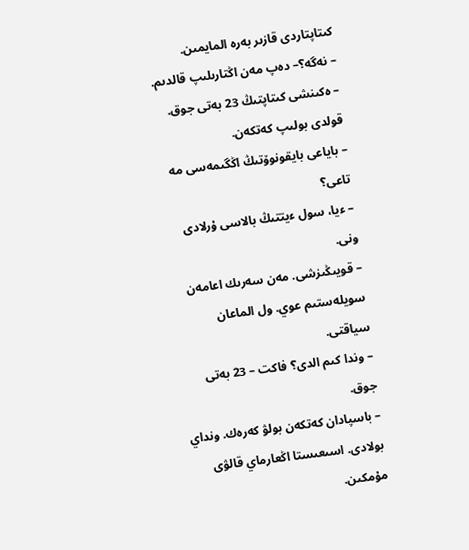كىتاپتاردى قازىر بەرە المايمىن.
– نەگە؟– دەپ مەن اڭتارىلىپ قالدىم.
– ەكىنشى كىتاپتىڭ 23 بەتى جوق. قولدى بولىپ كەتكەن.
– باياعى بايقونوۆتىڭ اڭگىمەسى مە تاعى؟
– ءيا، سول ءيتتىڭ بالاسى ۇرلادى ونى.
– قويىڭىزشى. مەن سەرىك اعامەن سويلەستىم عوي. ول الماعان سياقتى.
– وندا كىم الدى؟ فاكت – 23 بەتى جوق.
– باسپادان كەتكەن بولۋ كەرەك. ونداي بولادى. اسىعىستا اڭعارماي قالۋى مۇمكىن.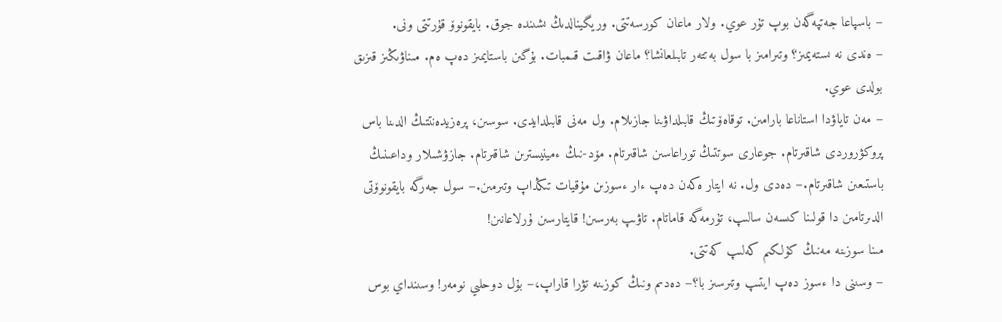– باسپاعا جەتپەگەن بوپ تۇر عوي. ولار ماعان كورسەتتى. وريگينالدىڭ ىشىندە جوق. بايقونوۆ قۇرتتى ونى.
– ەندى نە ىستەيمىز؟ وتىرامىز با سول بەتتەر تابىلعانشا؟ ماعان ۋاقىت قىمبات. بۇگىن باستايمىز دەپ ەم. مىناۋىڭىز قىزىق بولدى عوي.
– مەن تاياۋدا استاناعا بارامىن. توقاەۆتىڭ قابىلداۋىنا جازىلام. ول مەنى قابىلدايدى. سوسىن، پرەزيدەنتتىڭ الدىنا باس پروكۋروردى شاقىرتام. جوعارى سوتتىڭ توراعاسىن شاقىرتام. مۆد-نىڭ ءمينيسترىن شاقىرتام. جازۋشىلار وداعىنىڭ باستىعىن شاقىرتام.– دەدى ول. نە ايتار ەكەن دەپ ءار ءسوزىن مۇقيات تىڭداپ وتىرمىن.– سول جەرگە بايقونوۆتى الدىرتامىن دا قولىنا كىسەن سالىپ، تۇرمەگە قاماتام. تاۋىپ بەرسىن! قايتارسىن ۇرلاعانىن!
مىنا سوزىنە مەنىڭ كۇلكىم كەلىپ كەتتى.
– وسىنى دا ءسوز دەپ ايتىپ وتىرسىز با؟– دەدىم ونىڭ كوزىنە تۋرا قاراپ،– بۇل دوحلىي نومەر! وسىنداي بوس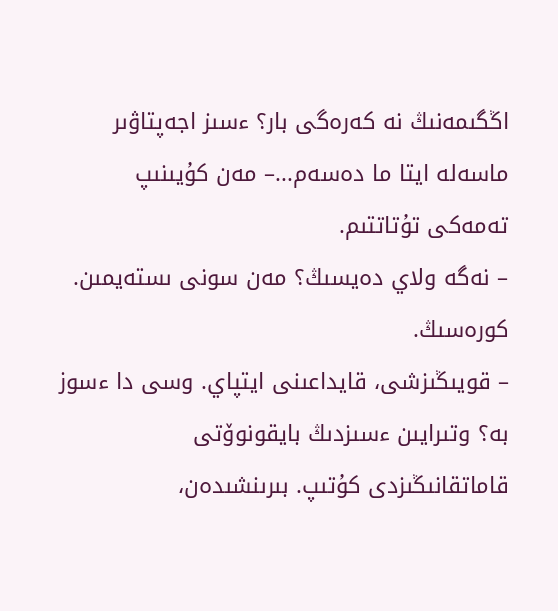اڭگىمەنىڭ نە كەرەگى بار؟ ءسىز اجەپتاۋىر ماسەلە ايتا ما دەسەم...– مەن كۇيىنىپ تەمەكى تۇتاتتىم.
– نەگە ولاي دەيسىڭ؟ مەن سونى ىستەيمىن. كورەسىڭ.
– قويىڭىزشى، قايداعىنى ايتپاي. وسى دا ءسوز بە؟ وتىرايىن ءسىزدىڭ بايقونوۆتى قاماتقانىڭىزدى كۇتىپ. بىرىنشىدەن،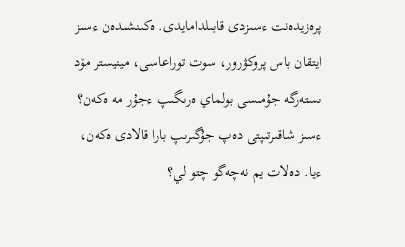پرەزيدەنت ءسىزدى قابىلدامايدى. ەكىنشىدەن ءسىز ايتقان باس پروكۋرور، سوت توراعاسى، مينيستر مۆد ىستەرگە جۇمىسى بولماي ەرىگىپ ءجۇر مە ەكەن؟ ءسىز شاقىرتىپتى دەپ جۇگىرىپ بارا قالادى ەكەن، ءيا. دەلات يم نەچەگو چتو لي؟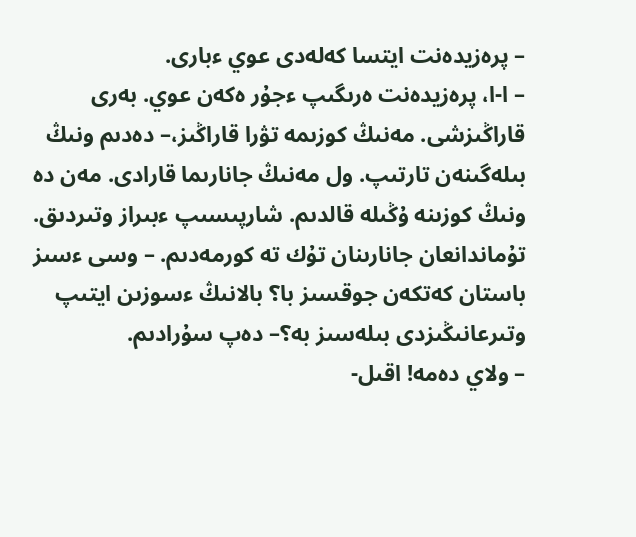– پرەزيدەنت ايتسا كەلەدى عوي ءبارى.
– ا-ا، پرەزيدەنت ەرىگىپ ءجۇر ەكەن عوي. بەرى قاراڭىزشى. مەنىڭ كوزىمە تۋرا قاراڭىز،– دەدىم ونىڭ بىلەگىنەن تارتىپ. ول مەنىڭ جانارىما قارادى. مەن دە ونىڭ كوزىنە ۇڭىلە قالدىم. شارپىسىپ ءبىراز وتىردىق. تۇماندانعان جانارىنان تۇك تە كورمەدىم. – وسى ءسىز باستان كەتكەن جوقسىز با؟ بالانىڭ ءسوزىن ايتىپ وتىرعانىڭىزدى بىلەسىز بە؟– دەپ سۇرادىم.
– ولاي دەمە! اقىل-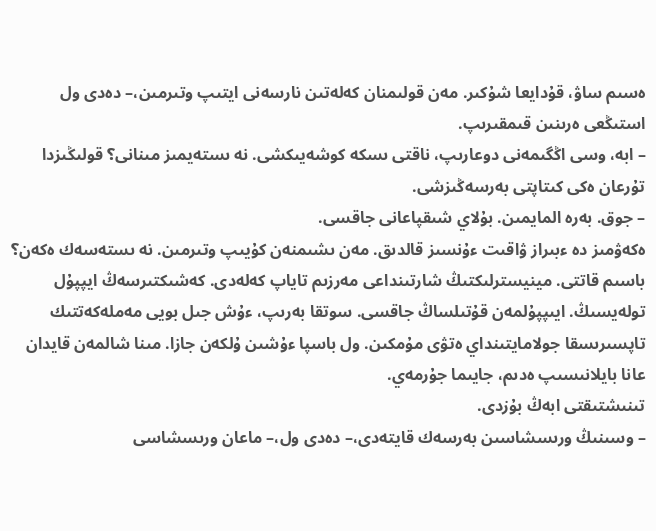ەسىم ساۋ، قۇدايعا شۇكىر. مەن قولىمنان كەلەتىن نارسەنى ايتىپ وتىرمىن،– دەدى ول استىڭعى ەرىنىن قىمقىرىپ.
– ابە، وسى اڭگىمەنى دوعارىپ، ناقتى ىسكە كوشەيىكشى. نە ىستەيمىز مىنانى؟ قولىڭىزدا تۇرعان ەكى كىتاپتى بەرسەڭىزشى.
– جوق. بەرە المايمىن. بۇلاي شىقپاعانى جاقسى.
ەكەۋمىز دە ءبىراز ۋاقىت ءۇنسىز قالدىق. مەن ىشىمنەن كۇيىپ وتىرمىن. نە ىستەسەك ەكەن؟ باسىم قاتتى. مينيسترلىكتىڭ شارتىنداعى مەرزىم تاياپ كەلەدى. كەشىكتىرسەڭ ايپپۇل تولەيسىڭ. ايىپپۇلمەن قۇتىلساڭ جاقسى. سوتقا بەرىپ، ءۇش جىل بويى مەملەكەتتىك تاپسىرىسقا جولامايتىنداي ەتۋى مۇمكىن. ول باسپا ءۇشىن ۇلكەن جازا. مىنا شالمەن قايدان عانا بايلانىسىپ ەدىم، جايىما جۇرمەي.
تىنىشتىقتى ابەڭ بۇزدى.
– وسىنىڭ ورىسشاسىن بەرسەك قايتەدى،– دەدى ول،– ماعان ورىسشاسى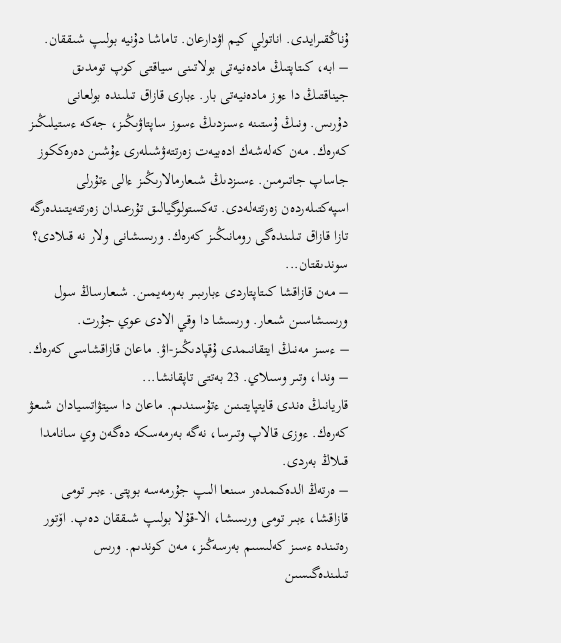ۇناڭقىرايدى. اناتولي كيم اۋدارعان. تاماشا دۇنيە بولىپ شىققان.
– ابە، كىتاپتىڭ مادەنيەتى بولاتىنى سياقتى كوپ تومدىق جيناقتىڭ دا ءوز مادەنيەتى بار. ءبارى قازاق تىلىندە بولعانى دۇرىس. ونىڭ ۇستىنە ءسىزدىڭ ءسوز ساپتاۋىڭىز، جەكە ءستيلىڭىز كەرەك. مەن كەلەشەك ادەبيەت زەرتتەۋشىلەرى ءۇشىن دەرەككوز جاساپ جاتىرمىن. ءسىزدىڭ شىعارمالارىڭىز ءالى ءتۇرلى اسپەكتىلەردەن زەرتتەلەدى. تەكستولوگيالىق تۇرعىدان زەرتتەيتىندەرگە تازا قازاق تىلىندەگى رومانىڭىز كەرەك. ورىسشانى ولار نە قىلادى؟ سوندىقتان...
– مەن قازاقشا كىتاپتاردى ءبارىبىر بەرمەيمىن. شىعارساڭ سول ورىسشاسىن شىعار. ورىسشا دا وقي الادى عوي جۇرت.
– ءسىز مەنىڭ ايتقانىمدى ۇقپادىڭىز-اۋ. ماعان قازاقشاسى كەرەك.
– وندا، وتىر وسىلاي. 23 بەتتى تاپقانشا...
قاريانىڭ ەندى قايتپايتىنىن ءتۇسىندىم. ماعان دا سيتۋاتسيادان شىعۋ كەرەك. ءوزى قالاپ وتىرسا، نەگە بەرمەسكە دەگەن وي سانامدا قىلاڭ بەردى.
– ەرتەڭ الدەكىمدەر سىنعا الىپ جۇرمەسە بوپتى. ءبىر تومى قازاقشا، ءبىر تومى ورىسشا، الا-قۇلا بولىپ شىققان دەپ. اۆتور رەتىندە ءسىز كەلىسىم بەرسەڭىز، مەن كوندىم. ورىس تىلىندەگىسىن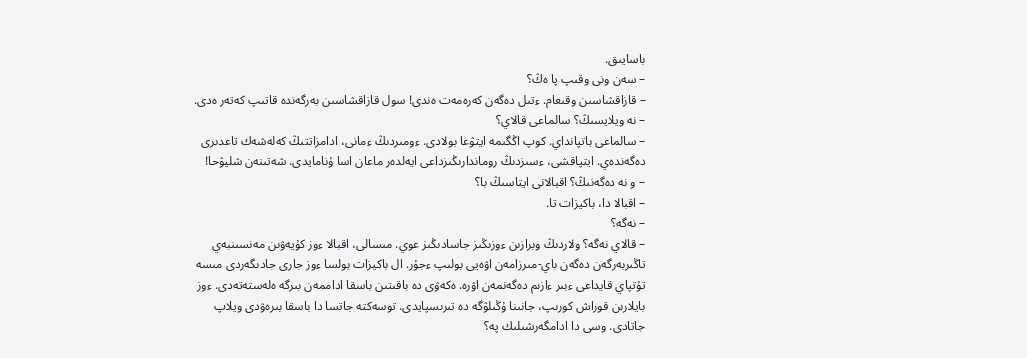باسايىق.
– سەن ونى وقىپ پا ەڭ؟
– قازاقشاسىن وقىعام. ءتىل دەگەن كەرەمەت ەندى! سول قازاقشاسىن بەرگەندە قاتىپ كەتەر ەدى.
– نە ويلايسىڭ؟ سالماعى قالاي؟
– سالماعى باتپانداي. كوپ اڭگىمە ايتۋعا بولادى. ءومىردىڭ ءمانى، ادامزاتتىڭ كەلەشەك تاعدىرى دەگەندەي. ايتپاقشى، ءسىزدىڭ روماندارىڭىزداعى ايەلدەر ماعان اسا ۇنامايدى. شەتىنەن شليۋحا!
– و نە دەگەنىڭ؟ اقبالانى ايتاسىڭ با؟
– اقبالا دا، باكيزات تا.
– نەگە؟
– قالاي نەگە؟ ولاردىڭ وبرازىن ءوزىڭىز جاسادىڭىز عوي. مىسالى، اقبالا ءوز كۇيەۋىن مەنسىنبەي تاڭىربەرگەن دەگەن باي-مىرزامەن اۋەيى بولىپ ءجۇر. ال باكيزات بولسا ءوز جارى جادىگەردى مىسە تۇتپاي قايداعى ءبىر ءازىم دەگەنمەن اۋرە. ەكەۋى دە باقىتىن باسقا اداممەن بىرگە ەلەستەتەدى. ءوز بايلارىن قوراش كورىپ، جانىنا ۇڭىلۋگە دە تىرىسپايدى. توسەكتە جاتسا دا باسقا بىرەۋدى ويلاپ جاتادى. وسى دا ادامگەرشىلىك پە؟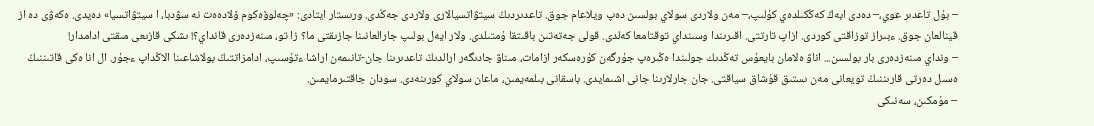– بۇل تاعدىر عوي،– دەدى ابەڭ كەڭكىلدەي كۇلىپ،– مەن ولاردى سولاي بولسىن دەپ ويلاعام جوق. تاعدىردىڭ سيتۋاتسيالارى ولاردى جەڭدى. ورىستار ايتادى: «چەلوۆەكوم ۆلادەەت نە سۋدبا، ا سيتۋاتسيا» دەيدى. ەكەۋى دە از قينالعان جوق. ءبىراز توزاقتى كوردى. ازاپ تارتتى. اقىرىندا وسىنداي توقتامعا كەلدى. قولى جەتەتىن باقىتقا ۇمتىلدى. ولار ايەل بولىپ جارالعانىنا جازىقتى ما؟ زا تو، مىنەزدەرى قانداي؟! ىشكى قازىعى مىقتى ادامدار!
– ونداي مىنەزدەرى بار بولسىن... اناۋ ەلامان بايعۇس تەڭدىك جولىندا ەڭىرەپ جۇرگەن كۇرەسكەر ازامات، مىناۋ جادىگەر ارالدىڭ تاعدىرىنا جان-تانىمەن اراشا ءتۇسىپ، ادامزاتتىڭ بولاشاعىنا الاڭداپ ءجۇر. ال انا ەكى قاتىننىڭ ەسىل دەرتى قارىننىڭ تويعانى مەن ىستىق قۇشاق سياقتى. جان جارلارىنا جانى اشىمايدى. باسقانى بىلمەيمىن، ماعان سولاي كورىنەدى. سودان جاقتىرمايمىن.
– مۇمكىن، سەنىكى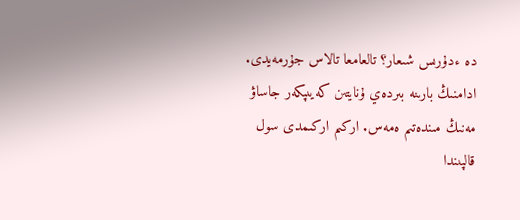دە ءدۇرىس شىعار؟ تالعامعا تالاس جۇرمەيدى. ادامنىڭ بارىنە بىردەي ۇنايتىن كەيىپكەر جاساۋ مەنىڭ مىندەتىم ەمەس. اركىم اركىمدى سول قالپىندا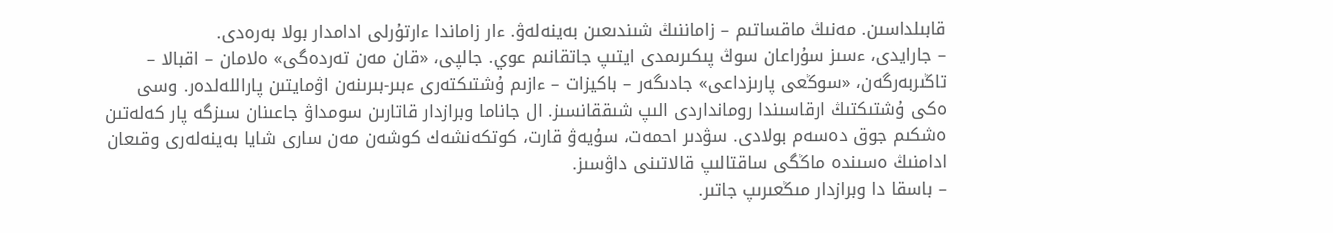قابىلداسىن. مەنىڭ ماقساتىم – زاماننىڭ شىندىعىن بەينەلەۋ. ءار زاماندا ءارتۇرلى ادامدار بولا بەرەدى.
– جارايدى، ءسىز سۇراعان سوڭ پىكىرىمدى ايتىپ جاتقانىم عوي. جالپى، «قان مەن تەردەگى» ەلامان – اقبالا – تاڭىربەرگەن، «سوڭعى پارىزداعى» جادىگەر – باكيزات – ءازىم ۇشتىكتەرى ءبىر-بىرىنەن اۋمايتىن پاراللەلدەر. وسى ەكى ۇشتىكتىڭ ارقاسىندا رومانداردى الىپ شىققانسىز. ال جاناما وبرازدار قاتارىن سومداۋ جاعىنان سىزگە پار كەلەتىن ەشكىم جوق دەسەم بولادى. سۋدىر احمەت، سۇيەۋ قارت، كوتكەنشەك كوشەن مەن سارى شايا بەينەلەرى وقىعان ادامنىڭ ەسىندە ماڭگى ساقتالىپ قالاتىنى داۋسىز.
– باسقا دا وبرازدار مىڭعىرىپ جاتىر.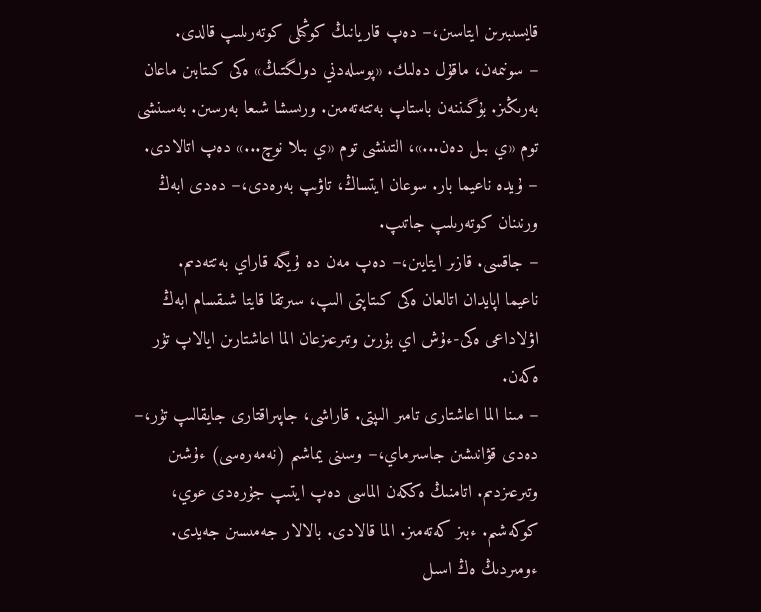قايسىبىرىن ايتاسىن،– دەپ قاريانىڭ كوڭىلى كوتەرىلىپ قالدى.
– سونىمەن، ماقۇل دەلىك. «پوسلەدني دولگتىڭ» ەكى كىتابىن ماعان بەرىڭىز. بۇگىننەن باستاپ بەتتەتەمىن. ورىسشا شىعا بەرسىن. بەسىنشى توم «ي بىل دەن...»، التىنشى توم «ي بىلا نوچ...» دەپ اتالادى.
– ۇيدە ناعيما بار. سوعان ايتساڭ، تاۋىپ بەرەدى،– دەدى ابەڭ ورنىنان كوتەرىلىپ جاتىپ.
– جاقسى. قازىر ايتايىن،– دەپ مەن دە ۇيگە قاراي بەتتەدىم.
ناعيما اپايدان اتالعان ەكى كىتاپتى الىپ، سىرتقا قايتا شىقسام ابەڭ اۋلاداعى ەكى-ءۇش اي بۇرىن وتىرعىزعان الما اعاشتارىن ايالاپ تۇر ەكەن.
– مىنا الما اعاشتارى تامىر الىپتى. قاراشى، جاپىراقتارى جايقالىپ تۇر،– دەدى قۋانىشىن جاسىرماي،– وسىنى يماشىم (نەمەرەسى) ءۇشىن وتىرعىزدىم. اتامنىڭ ەككەن الماسى دەپ ايتىپ جۇرەدى عوي، كوكەشىم. ءبىز كەتەمىز. الما قالادى. بالالار جەمىسىن جەيدى. ءومىردىڭ ەڭ اسىل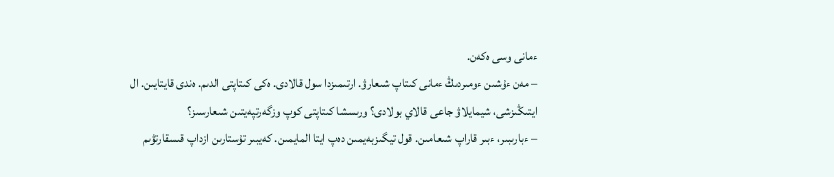ءمانى وسى ەكەن.
– مەن ءۇشىن ءومىردىڭ ءمانى كىتاپ شىعارۋ. ارتىمىزدا سول قالادى. ەكى كىتاپتى الدىم. ەندى قايتايىن. ال ايتىڭىزشى، شيمايلاۋ جاعى قالاي بولادى؟ ورىسشا كىتاپتى كوپ وزگەرتپەيتىن شىعارسىز؟
– ءبارىبىر، ءبىر قاراپ شىعامىن. قول تيگىزبەيمىن دەپ ايتا المايمىن. كەيبىر تۇستارىن ازداپ قىسقارتۋىم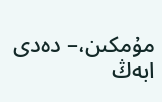مۇمكىن،– دەدى ابەڭ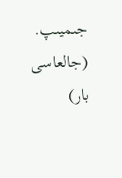جىميىپ.
(جالعاسى بار)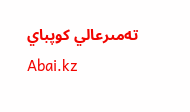تەمىرعالي كوپباي
Abai.kz